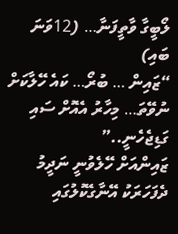ލޯބީގާ ވާތީފަނާ… (12ވަނަ ބައި)
“ޒައިން … ބުރޯ… ކައެ ހޭލާކަށް ނުވޭތަ… މިހާރު އެއޮށް ސައި ގަޑިޖެހެނީ..”
ޒައިންއަށް ހޭލެވުނީ ނަދީމު ދެފަހަރަކު އޭނާގެކޮލުގައި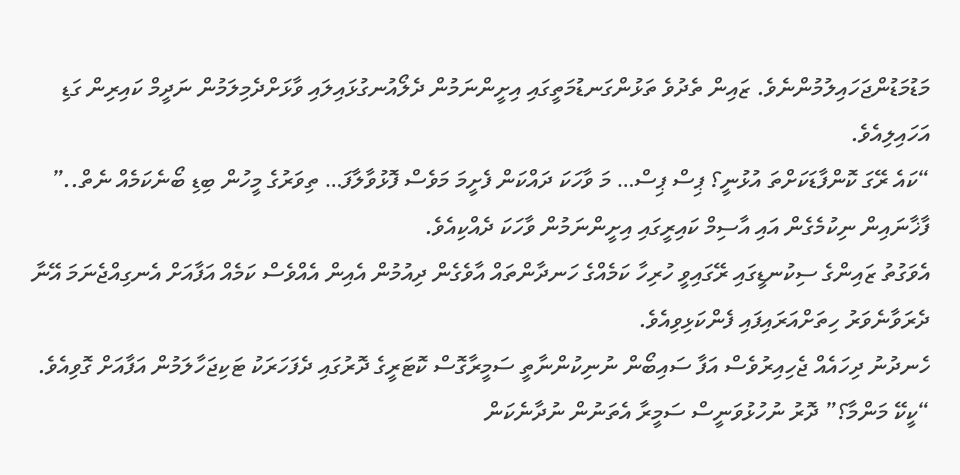މަޑުމަޑުންޖަހައިލުމުންނެވެ. ޒައިން ތެދުވެ ތަޅުންގަނޑުމަތީގައި އިށީންނަމުން ދެލޯއުނގުޅައިލައި ވާޅަށްދެމިލަމުން ނަދީމް ކައިރިން ގަޑި އަހައިލިއެވެ.
“ކައެ ރޭގަ ކޮންފާޑަކަށްތަ އުޅުނީ؟ ޕިސް ޕިސް… މަ ވާހަކަ ދައްކަން ފެށީމަ މަވެސް ފޮޅުވާލާފަ… ތިވަރުގެ މީހުން ބިޑި ބޯނެކަމެއް ނެތް..”
ފާޚާނައިން ނިކުމެގެން އައި އާސިމް ކައިރީގައި އިށީންނަމުން ވާހަކަ ދެއްކިއެވެ.
އެވަގުތު ޒައިންގެ ސިކުނޑީގައި ރޭގައިވީ ހުރިހާ ކަމެއްގެ ހަނދާންތައް އާވެގެން ދިއުމުން އެއިން އެއްވެސް ކަމެއް އަފާއަށް އެނގިއްޖެނަމަ އޭނާ ދެރަވާނެވަރު ހިތަށްއަރައިފައި ފެންކަޅިވިއެވެ.
ހެނދުނު ދިހައެއް ޖެހިއިރުވެސް އަފާ ސައިބޯން ނުނިކުންނާތީ ސަމީރާގޮސް ކޮޓަރީގެ ދޮރުގައި ދެފަހަރަކު ޓަކިޖަހާލަމުން އަފާއަށް ގޮވިއެވެ.
“ކީކޭ މަންމާ؟” ދޮރު ނުހުޅުވަނީސް ސަމީރާ އެތަނުން ނުދާނެކަން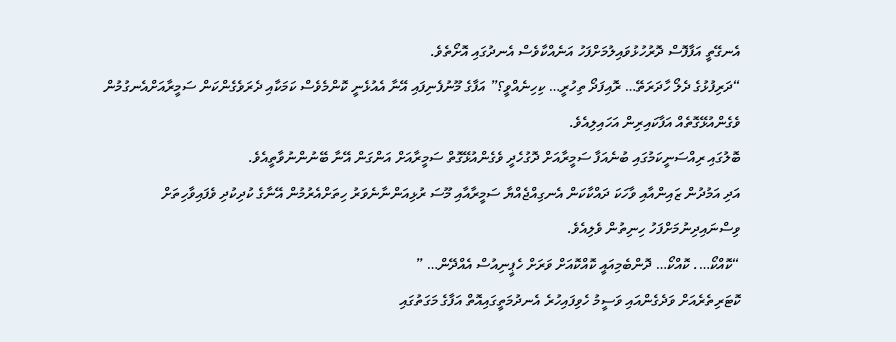އެނގޭތީ އަފާފޮސް ދޮރުހުޅުވައިލުމަށްފަހު އަނެއްކާވެސް އެނދުގައި އޮށޯތެވެ.
“ދަރިފުޅުގެ ދެލޯ ހާދަރަތޭ… ރޮއިފަދޯ ތިހުރީ… ކިހިނެއްވީ؟” އަފާގެ މޫނުފެނިފައި އޭނާ އެއުޅެނީ ކޮންމެވެސް ކަމަކާއި ދެރަވެގެންކަން ސަމީރާއަށްއެނގުމުން ވެގެންއުޅޭގޮތެއް އަފާކައިރިން އަހައިލިއެވެ.
ބޮލުގައި ރިއްސަނީކަމުގައި ބުނެއަފާ ސަމީރާއަށް ދޮގުހެދީ ވެގެންއުޅޭގޮތް ސަމީރާއަށް އަންގަން އޭނާ ބޭނުންނުވާތީއެވެ.
އަދި އަމުދުން ޒައިންއާއި ވާހަކަ ދައްކާކަން އެނގިއްޖެއްޔާ ސަމީރާއާއި މޫސަ ރުޅިއަންނާނެވަރު ހިތަށްއެރުމުން އޭނާގެ ކުދިކުދި ވެފައިވާހިތަށް ވިސްނައިދިނުމަށްފަހު ހިނިތުން ވެލިއެވެ.
“ކޮއްކޯ…. ކޮއްކޯ… ދޮންބެމިއައީ ކޮއްކޮއަށް ވަރަށް ހެޕީނިއުސް އެއްދޭން… ”
ކޮޓަރިތެރެއަށް ވަދެގެންއައި ވަސީމު ހެވިފައިހުރެ އެނދުމަތީގައިއޮތް އަފާގެ މަގަތުގައި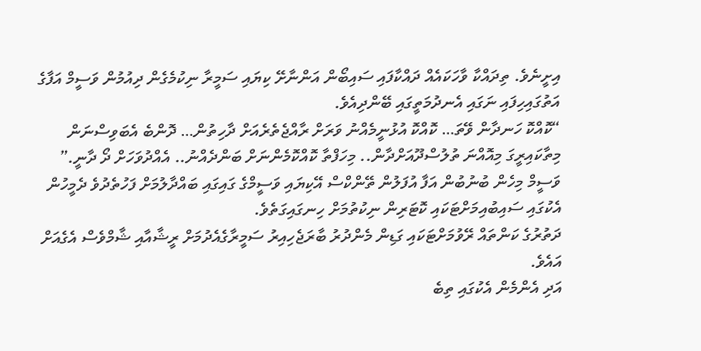އިށީނެވެ. ތިދައްކާ ވާހަކައެއް ދައްކާފައި ސައިބޯން އަންނާށޭ ކިޔައި ސަމީރާ ނިކުމެގެން ދިއުމުން ވަސީމް އަފާގެ އަތުގައިހިފައި ނަގައި އެނދުމަތީގައި ބޭންދިއެވެ.
“ކޮއްކޮ ހަނދާން ވޭތަ… ކޮއްކޮ އުޅުނީމެއްނު ވަރަށް ރާއްޖެތެރެއަށް ދާހިތުން… ދޮންބެ އެބަވިސްނަން މިތާކައިރީގަ މިއޮއްނަ ތުލުސްދޫއަށްދާން.. މިހަފްތާ ކޮއްކޮމެންނަށް ބަންދެއްނު.. އެއްދުވަހަށް ދޯ ދާނީ.”
ވަސީމް މިހެން ބުނުބުން އަފާ އުފަލުން ތޭންކްސް އޭކިޔައި ވަސީމްގެ ގައިގައި ބައްދާލުމަށް ފަހުތެދުވެ ދެމީހުން އެކުގައި ސައިބުއިމަށްޓަކައި ކޮޓަރިން ނިކުތުމަށް ހިނގައިގަތެވެ.
ދަތުރުގެ ކަންތައް ރޭވުމަށްޓަކައި ގަޑިން މެންދުރު ބާރަޖެހިއިރު ސަމީރާގެއެދުމަށް ރީޝާއާއި ޝާމްވެސް އެގެއަށް އައެވެ.
އަދި އެންމެން އެކުގައި ތިބެ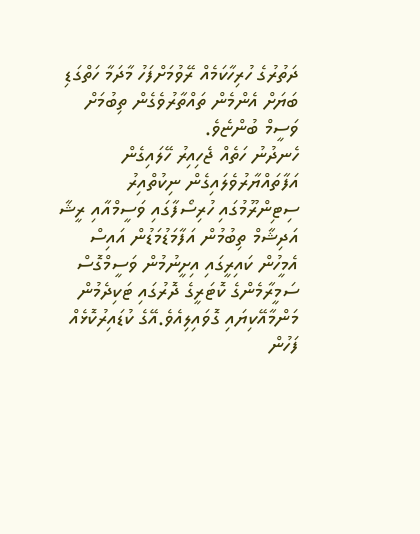ދަތުރުގެ ހުރިހާކަމެއް ރޭވުމަށްފަހު މާދަމާ ހަތްގަޑި ބަޔަށް އެންމެން ތައްތާރުވެގެން ތިބުމަށް ވަސީމް ބުންޏެވެ.
ހެނދުނު ހަތެއް ޖެހިއިރު ހޭލައިގެން އަފާތައްޔާރުވެލައިގެން ނިކުތްއިރު ސިޓިންރޫމުގައި ހުރިސޯފާގައި ވަސީމްއާއި ރީޝާ އަދިޝާމް ތިބުމުން އަފާމަޑުމަޑުން އައިސް އެމީހުން ކައިރީގައި އިށީނުމުން ވަސީމްގޮސް ސަމީރާމެންގެ ކޮޓަރީގެ ދޮރުގައި ޓަކިދެމުން މަންމާއޭކިޔައި ގޮވައިލިއެވެ.އޭގެ ކުޑައިރުކޮޅެއް ފަހުން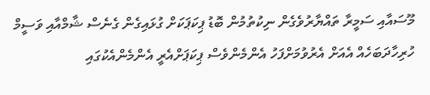މޫސައާއި ސަމީރާ ތައްޔާރުވެގެން ނިކުތުމުން ބޮޑު ޕިކަޕަކަށް ގުޅައިގެން ގެނެސް ޝާމްއާއި ވަސީމް ހުރިހާދަބަހެއް އެއަށް އެރުވުމަށްފަހު އެންމެންވެސް ޕިކަޕަށްއެރީ އެންމެންއެކުގައި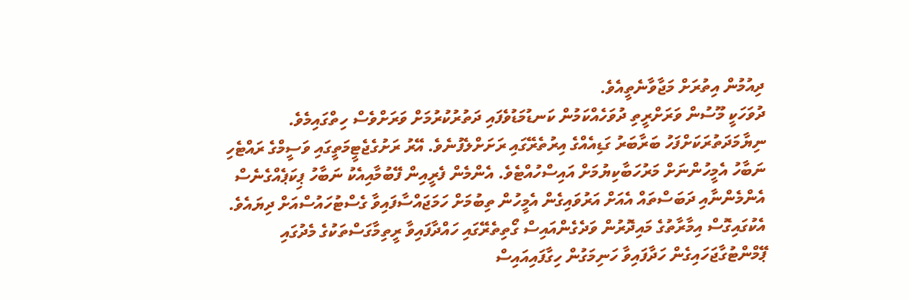ދިއުމުން އިތުރަށް މަޖާވާނެތީއެވެ.
ދުވަހަކީ މޫސުން ވަރަށްރީތި ދުވަހެއްކަމުން ކަނޑުމަޑުވެފައި ދަތުރުކުރުމަށް ވަރަށްވެސް ހިތްގައިމެވެ. ނިޔާމަދަތުރަކަށްފަހު ބަރާބަރު ގަޑިއެއްގެ އިރުތެރޭގައި ރަށަށްލެފުނެވެ. އޭރު ރަށުގެޖެޓީމަތީގައި ވަސީމްގެ ރައްޓެހި ނަބާހު އެމީހުންނަށް މަރުހަބާކިޔުމަށް އައިސްހުއްޓެވެ. އެންމެން ފެރީއިން ފޭބުމާއިއެކު ނަބާހު ޕިކަޕެއްގެނެސް އެންމެންނާއި ދަބަސްތައް އެއަށް އަރުވައިގެން އެމީހުން ތިބުމަށް ހަމަޖައްސާފައިވާ ގެސްޓުހައުސްއަށް ދިޔައެވެ.
އެކުގައިގޮސް އިމާރާތުގެ މައިދޮރުން ވަދެގެންއައިސް ގޯތިތެރޭގައި ހައްދާފައިވާ ރީތިމާގަސްތަކުގެ މެދުގައި ޕޭމްންޓުގާޖަހައިގެން ހަދާފައިވާ ހަނިމަގުން ހިގާފައިއައިސް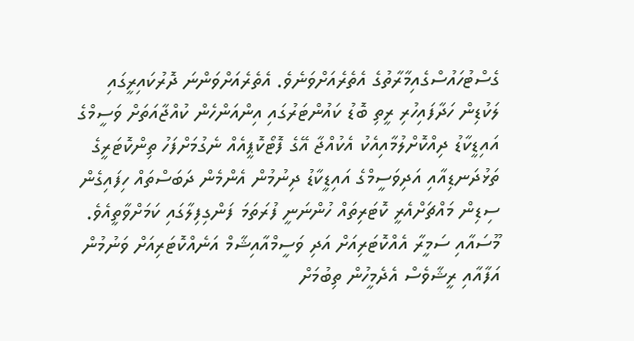ގެސްޓުހައުސްގެއިމާރާތުގެ އެތެރެއަށްވަނެވެ. އެތެރެއަށްވަންނަ ދޮރުކައިރީގައި ލަކުޑިން ހަދާފައިހުރި ރީތި ބޮޑު ކައުންޓަރުގައި އިންއަންހެން ކުއްޖާއަތަށް ވަސީމްގެ އައިޑީކާޑު ދިއްކޮށްލުމާއިއެކު އެކުއްޖާ އޭގެ ފޮޓޯކޮޕީއެއް ނެގުމަށްފަހު ތިންކޮޓަރީގެ ތަޅުދަނޑިއާއި އަދިވަސީމްގެ އައިޑީކާޑު ދިނުމުން އެންމެން ދަބަސްތައް ހިފައިގެން ސިޑިން މައްޗަށްއެރީ ކޮޓަރިތައް ހުންނަނީ ފުރަތަމަ ފަންގިފިލާގައި ކަމަށްވާތީއެވެ.
މޫސައާއި ސަމީރާ އެއްކޮޓަރިއަށް އަދި ވަސީމްއާއިޝާމް އަނެއްކޮޓަރިއަށް ވަނުމުން އަފާއާއި ރީޝާވެސް އެދެމީހުން ތިބުމަށް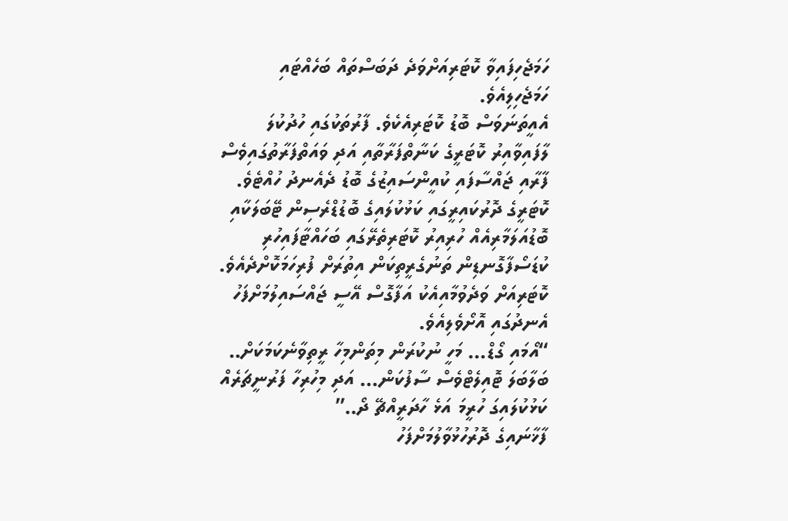ހަމަޖެހިފައިވާ ކޮޓަރިއަށްވަދެ ދަބަސްތައް ބަހެއްޓައި ހަމަޖެހިލިއެވެ.
އެއީތަނަވަސް ބޮޑު ކޮޓަރިއެކެވެ. ފާރުތަކުގައި ހުދުކުލަ ލާފައިވާއިރު ކޮޓަރީގެ ކަނާތްފަރާތާއި އަދި ވައަތްފަރާތުގައިވެސް ފާރާއި ޖައްސާފައި ކުއީންސައިޒުގެ ބޮޑު ދެއެނދު ހުއްޓެވެ.
ކޮޓަރީގެ ދޮރުކައިރީގައި ކަޅުކުލައިގެ ބޮޑުޑްރެސިން ޓޭބަލަކާއި ބޮޑުއަލަމާރިއެއް ހުރިއިރު ކޮޓަރިތެރޭގައި ބަހައްޓާފައިހުރި ކުޑަސޯފާގޮނޑިން ތަނުގެރީތިކަން އިތުރަށް ފުރިހަމަކޮށްދެއެވެ.
ކޮޓަރިއަށް ވަދެވުމާއިއެކު އަފާގޮސް އޭސީ ޖައްސައިލުމަށްފަހު އެނދުގައި އޮށޯވެލިއެވެ.
“އޯމައި ގޯޑް… މަހީ ނުކުރަން މިތަންމިހާ ރީތިވާނެކަމަކަށް.. ބަލާބަލަ ޓޮއިލެޓްވެސް ސާފުކަން… އަދި މިހުރިހާ ފަރުނީޗަރެއް ކަޅުކުލައިގަ ހުރީމަ އަޅެ ހާދަރީއްޗޭ ދޯ..”
ފާޚާނައިގެ ދޮރުހުޅުވާލުމަށްފަހު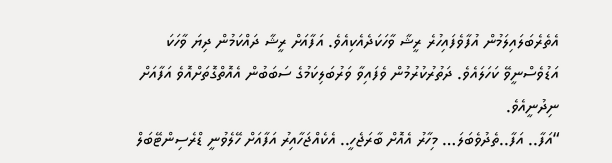އެތެރެބަލައިލަމުން އުފާވެފައިހުރެ ރީޝާ ވާހަކަދެއެކިއެވެ. އަފާއަށް ރީޝާ ދައްކަމުން ދިޔަ ވާހަކަ އަޑުވެސްނީވޭ ކަހަލައެވެ. ދަތުރުކުރުމުން ވެފައިވާ ވަރުބަލިކަމުގެ ސަބަބުން އެއޮތްގޮތަށްއޮވެ އަފާއަށް ނިދުނީއެވެ.
“އަފާ.. އަފާ..ތެދުވެބަލަ… މިހާރު އެއޮށް ބާރަޖެހީ.. އެކެއްޖަހާއިރު އަފާއަށް ހޭލެވުނީ ޑްރެސިންޓޭބަލް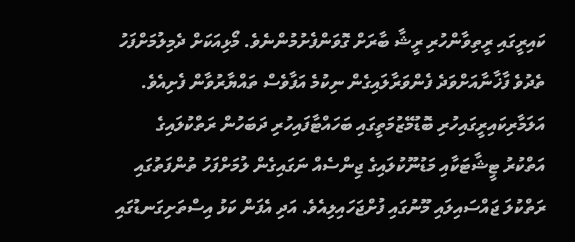ކައިރީގައި ރީތިވާންހުރި ރީޝާ ބާރަށް ގޮވަންފެށުމުންނެވެ. މޯޅިއަކަށް ދެމިލުމަށްފަހު ތެދުވެ ފާޚާނާއަށްވަދެ ފެންވަރާލައިގެން ނިކުމެ އަފާވެސް ތައްޔާރުވާން ފެށިއެވެ. އަލަމާރިކައިރީގައިހުރި ބޮޑުމޭޒުމަތީގައި ބަހައްޓާފައިހުރި ދަބަހުން ރަތްކުލައިގެ އަތްކުރު ޓީޝާޓަކާއި މަޑުނޫކުލައިގެ ޖިންސެއް ނަގައިގެން ލުމަށްފަހު ތުންފަތުގައި ރަތްކުލަ ޖައްސައިލައި މޫނުގައި ފުށްޖަހައިލިއެވެ. އަދި އެފަން ކަޅު އިސްތަށިގަނޑުގައި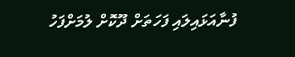ފުނާއަޅައިލައި ފަހަތަށް ދޫކޮށް ލުމަށްފަހު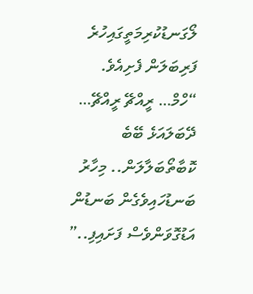ލޯގަނޑުކުރިމަތީގައިހުރެ ފަރިބަލަން ފެށިއެވެ.
“ހްމް… ރީއްޗޭ ރީއްޗޭ… ދޭބަލައަޅެ ބޭބެ ކޮބާތޯބަލާލަން.. މިހާރު ބަނޑުހައިވެގެން ބަނޑުން އަޑުގޮވަންވެސް ފަށައިފި..”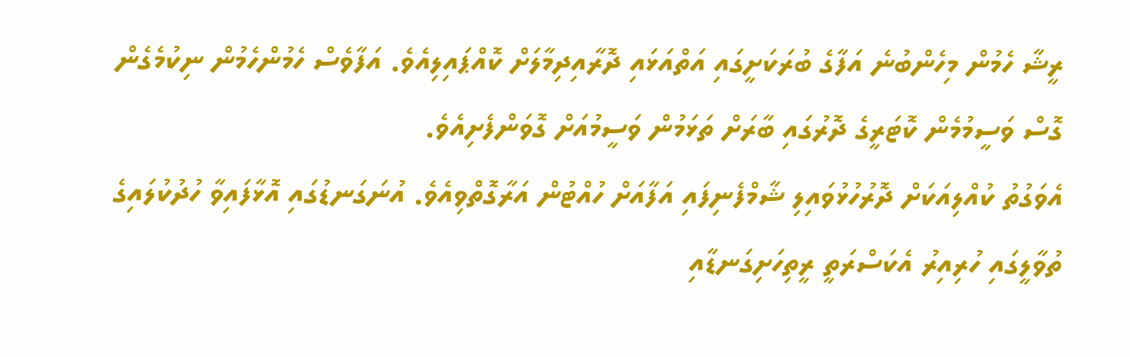ރީޝާ ހެމުން މިހެންބުނެ އަފާގެ ބުރަކަށީގައި އަތްއަޅައި ދޮރާއިދިމާލަށް ކޮއްޕައިލިއެވެ. އަފާވެސް ހެމުންހެމުން ނިކުމެގެން ގޮސް ވަސީމުމެން ކޮޓަރީގެ ދޮރުގައި ބާރަށް ތަޅަމުން ވަސީމުއަށް ގޮވަންފެށިއެވެ.
އެވަގުތު ކުއްލިއަކަށް ދޮރުހުޅުވައިލި ޝާމްފެނިފައި އަފާއަށް ހުއްޓުން އަރާގޮތްވިއެވެ. އުނަގަނޑުގައި އޮޅާފައިވާ ހުދުކުލައިގެ ތުވާލީގައި ހުރިއިރު އެކަސްރަތީ ރީތިހަށިގަނޑާއި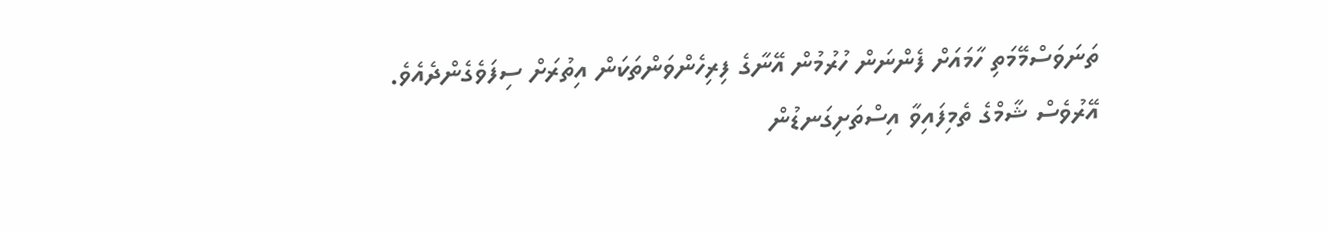ތަނަވަސްމޭމަތި ހާމައަށް ފެންނަން ހުރުމުން އޭނާގެ ފިރިހެންވަންތަކަން އިތުރަށް ސިފަވެގެންދެއެވެ. އޭރުވެސް ޝާމްގެ ތެމިފައިވާ އިސްތަށިގަނޑުން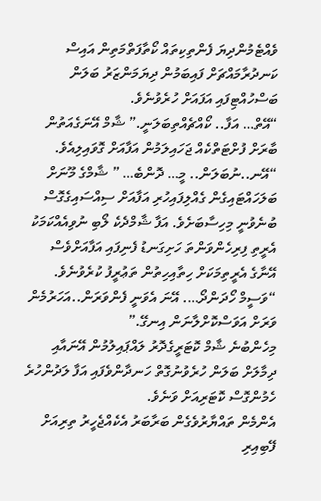ވެއްޓެމުންދިޔަ ފެންތިކިތައް ކޯތާފަތްމަތިން އައިސް ކަނދުރާމައްޗަށް ފައިބަމުން ދިޔަމަންޒަރު ބަލަން ބަސްހުއްޓިފައި އަފައަށް ހުރެވުނެވެ.
“އޭތް… އަފާ.. ކޯއްޗެއްތިބަލަނީ.” ޝާމް އޭނަގެއަތުން ބާރަށް ފުށްޓަތްކެއް ޖަހައިލަމުން އަފާއަށް ގޮވައިލިއެވެ.
“އޭނ..ނުބަލަން.. މީ… ދޮންބެ… ” ޝާމްގެ މޫނަށް ބަލަހައްޓައިގެން ގެއްލިފައިހުރި އަފާއަށް ސިއްސައިގެގޮސް ބުނެވުނީ މިހިސާބަށެވެ. އަފާ ޝާމްދެކެ ލޯބި ނުވިއެއްކަމަކު އެރީތި ފިރިހެންވަންތަ ހަށިގަނޑު ފެނިފައި އަފާއަށްވެސް އޭނާގެ އެރީތިމަކަށް ހިތާއިހިތުން ތަޢުރީފު ކުރެވުނެވެ.
“ވަސީމް ހޯދަންދޯ…. އޭނަ އެވަނީ ފެންވަރަން..އަހަރުމެން ވަރަށް އަވަސްކޮށްލާނަން އިނގޭ.”
މިހެންބުނެ ޝާމް ކޮޓަރީގެދޮރު ލައްޕައިލުމުން އޭނައާއި ދިމާލަށް ބަލަން ހުރެވުނުގޮތް ހަނދާންވެފައި އަފާ ލަދުންހުރެ ހެމުންގޮސް ކޮޓަރިއަށް ވަނެވެ.
އެންމެން ތައްޔާރުވެގެން ބަރާބަރު އެކެއްޖެހީރު ތިރިއަށް ފޭބިއިރި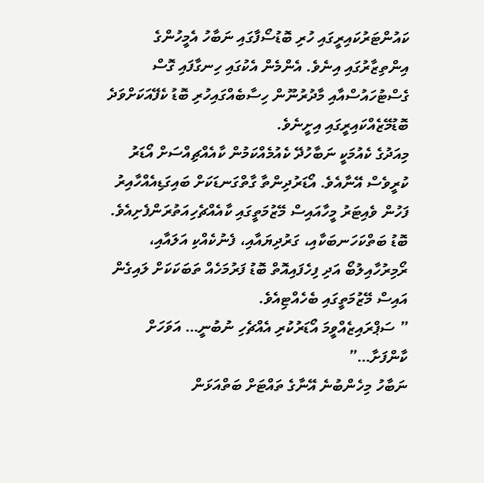ކައުންޓަރުކައިރީގައި ހުރި ބޮޑުސޯފާގައި ނަބާހު އެމީހުންގެ އިންތިޒާރުގައި އިނެވެ. އެންމެން އެކުގައި ހިނގާފައި ގޮސް ގެސްޓުހައުސްއާއި މާދުރުނޫން ހިސާބެއްގައިހުރި ބޮޑު ކެފޭއަކަށްވަދެ ބޮޑުމޭޒެއްކައިރީގައި އިށީނެވެ.
މިއަދުގެ ކެއުމަކީ ނަބާހުދޭ ކެއުމެއްކަމުން ކާއެއްޗިއްސަށް އޯޑަރު ކުރީވެސް އޭނާއެވެ. އޯޑަރުދިންތާ ގާތްގަނޑަކަށް ބައިގަޑިއެއްހާއިރު ފަހުން ވެއިޓަރު މީހާއައިސް މޭޒުމަތީގައި ކާއެއްޗެހިއަތުރަންފެށިއެވެ. ބޮޑު ބަތްކަހަނބަކާއި، ގަރުދިޔައާއި، ފެނުކެއްކި އަލައާއި، ރޯމިރުހާއިލުބޯ އަދި ފިހެފައިއޮތް ބޮޑު ފަރުމަހެއް ތަބަކަކަށް ލައިގެން އައިސް މޭޒުމަތީގައި ބެހެއްޓިއެވެ.
” ސަޕްރައިޒެއްވީމަ އޯޑަރުކުރި އެއްޗެހި ނުބުނީ… އަވަހަށް ކާންފަށާ…”
ނަބާހު މިހެންބުނެ އޭނާގެ ތައްޓަށް ބަތްއަޅަން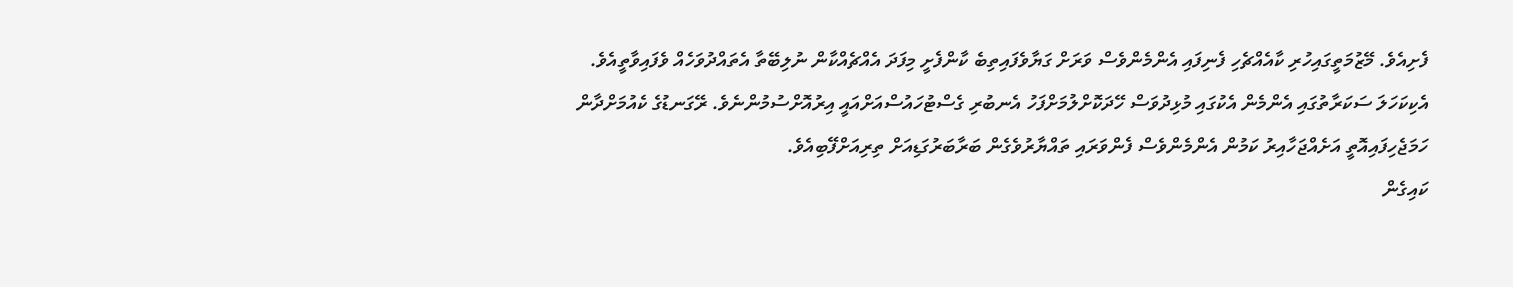ފެށިއެވެ. މޭޒުމަތީގައިހުރި ކާއެއްޗެހި ފެނިފައި އެންމެންވެސް ވަރަށް ގަޔާވެފައިތިބެ ކާންފެށީ މިފަދަ އެއްޗެއްކާން ނުލިބޭތާ އެތައްދުވަހެއް ވެފައިވާތީއެވެ.
އެކިކަހަލަ ސަކަރާތުގައި އެންމެން އެކުގައި މުޅިދުވަސް ހޭދަކޮށްލުމަށްފަހު އެނބުރި ގެސްޓުހައުސްއަށްއައީ އިރުއޮށްސުމުންނެވެ. ރޭގަނޑުގެ ކެއުމަށްދާން ހަމަޖެހިފައިއޮތީ އަށެއްޖަހާއިރު ކަމުން އެންމެންވެސް ފެންވަރައި ތައްޔާރުވެގެން ބަރާބަރުގަޑިއަށް ތިރިއަށްފޭބިއެވެ.
ކައިގެން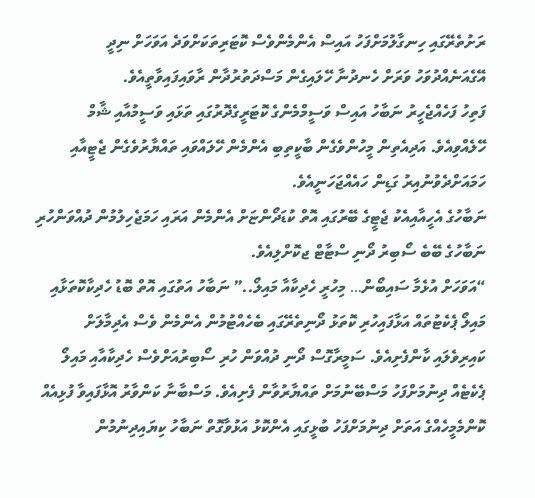ރަށުތެރޭގައި ހިނގާލުމަށްފަހު އައިސް އެންމެންވެސް ކޮޓަރިތަކަށްވަދެ އަވަހަށް ނިދީ އޭގެއަނެއްދުވަހު ވަރަށް ހެނދުނާ ހޭލައިގެން މަސްދަތުރުދާން ރާވައިފައިވާތީއެވެ.
ފަތިހު ފަހެއްޖެހީރު ނަބާހު އައިސް ވަސީމްމެންގެ ކޮޓަރީގެދޮރުގައި ތަޅައި ވަސީމުއާއި ޝާމް ހޭލެއްވިއެވެ. އަދިއެތިން މީހުންވެގެން ބާކީތިބި އެންމެން ހޭލައްވައި ތައްޔާރުވެގެން ޖެޓީއާއި ހަމައަށްދެވުނުއިރު ގަޑިން ހައެއްޖަހަނީއެވެ.
ނަބާހުގެ އެހީއާއިއެކު ޖެޓީގެ ބޭރުގައި އޮތް ކުޑަދޯންޏަށް އެންމެން އަރައި ހަމަޖެހިލުމުން ދުއްވަންހުރި ނަބާހުގެ ބޭބެ ސޯބިރު ދޯނި ސްޓާޓް ޖކޮށްލިއެވެ.
“އަވަހަށް އުޅެމާ ސައިބޯން… މިހުރީ ހެދިކާއާ މައިލޯ..” ނަބާހު އަތުގައި އޮތް ބޮޑު ހެދިކާކޮތަޅާއި މައިލޯ ޕެކެޓުތައް އަޅާފައިހުރި ކޮތަޅު ދޯނިތެރޭގައި ބެހެއްޓުމުން އެންމެން ވެސް އެދިމާލަށް ކައިރިވެލައި ކާންފެށިއެވެ. ސަމީރާގޮސް ދޯނި ދުއްވަން ހުރި ސޯބިރުއަށްވެސް ހެދިކާއާއި މައިލޯ ޕެކެޓެއް ދިނުމަށްފަހު މަސްބޭނުމަށް ތައްޔާރުވާން ފެށިއެވެ. މަސްބާނާ ކަންވާރު އޮޅާފައިވާ ފުޅިއެއް ކޮންމެމީހެއްގެ އަތަށް ދިނުމަށްފަހު ބުޅީގައި އެންކޮޅު އަޅުވާގޮތް ނަބާހު ކިޔައިދިނުމުން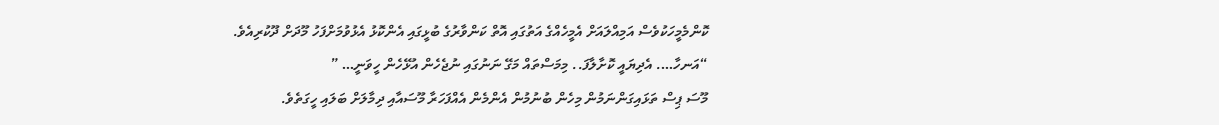ކޮންމެމީހަކުވެސް އަމިއްލައަށް އެމީހެއްގެ އަތުގައި އޮތް ކަންވާރުގެ ބުޅީގައި އެންކޮޅު އެޅުވުމަށްފަހު މޫދަށް ދޫކުރިއެވެ.
“އަނހާ…. އެދިޔައީ ކޮށާލާފަ.. މިމަސްތައް މަގޭ ނަނުގައި ނުޖެހެން އުޅޭހެން ހީވަނީ… ”
މޫސަ ޕިސް ތަޅައިގަންނަމުން މިހެން ބުނުމުން އެންމެން އެއްފަހަރާ މޫސައާއި ދިމާލަށް ބަލައި ހީގަތެވެ.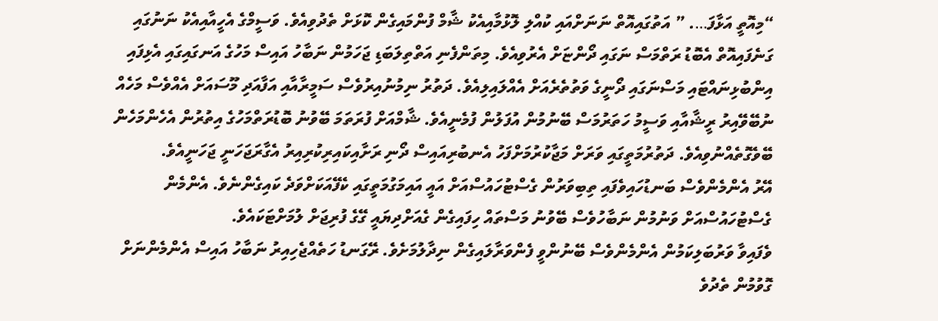“މިއޮތީ އަޅާފަ…. ” އަތުގައިއޮތް ނަނަށްއައި ކުއްލި ލޮޅުމާއިއެކު ޝާމް ފުންމައިގެން ކޮޅަށް ތެދުވިއެވެ. ވަސީމްގެ އެހީއާއިއެކު ނަނުގައި ގަނެފައިއޮތް އެބޮޑު ރަތްމަސް ނަގައި ދޯންޏަށް އެރުވިއެވެ. މިތަންފެނި އަތްތިލަބަޑި ޖަހަމުން ނަބާހު އައިސް މަހުގެ އަނގައިގައި އެޅިފައި އިންބުޅިނައްޓައި މަސްނަގައި ދޯނީގެ ވަތުތެރެއަށް އެއްލައިލިއެވެ. ދަތުރު ނިމުނުއިރުވެސް ސަމީރާއާއި އަފާއަދި މޫސައަށް އެއްވެސް މަހެއް ނުބޭވޭއިރު ރީޝާއާއި ވަސީމު ހަތަރުމަސް ބޭނުމުން އުފަލުން ފުމެނީއެވެ. ޝާމްއަށް ފުރަތަމަ ބޭވުނު ބޮޑުރަތްމަހުގެ އިތުރުން އެހެންމަހެން ބޭވެގޮތެއްނުވިއެވެ. ދަތުރުމަތީގައި ވަރަށް މަޖާކުރުމަށްފަހު އެނބުރިއައިސް ދޯނި ރަށާއިކައިރިކުރިއިރު އެގާރަޖަހަނީ ޖަހަނީއެވެ.
އޭރު އެންމެންވެސް ބަނޑުހައިވެފައި ތިބިވަރުން ގެސްޓުހައުސްއަށް އައީ އައިމަގުމަތީގައި ކެފޭއަކަށްވަދެ ކައިގެންނެވެ. އެންމެން ގެސްޓުހައުސްއަށް ވަނުމުން ނަބާހުވެސް ބޭވުނު މަސްތައް ހިފައިގެން ގެއަށްދިޔައީ ގޭގެ ފުރިޖަށް ލުމަށްޓަކައެވެ.
ވެފައިވާ ވަރުބަލިކަމުން އެންމެންވެސް ބޭނުންވީ ފެންވަރާލައިގެން ނިދާލުމަށެވެ. ރޭގަނޑު ހަތެއްޖެހިއިރު ނަބާހު އައިސް އެންމެންނަށް ގޮވުމުން ތެދުވެ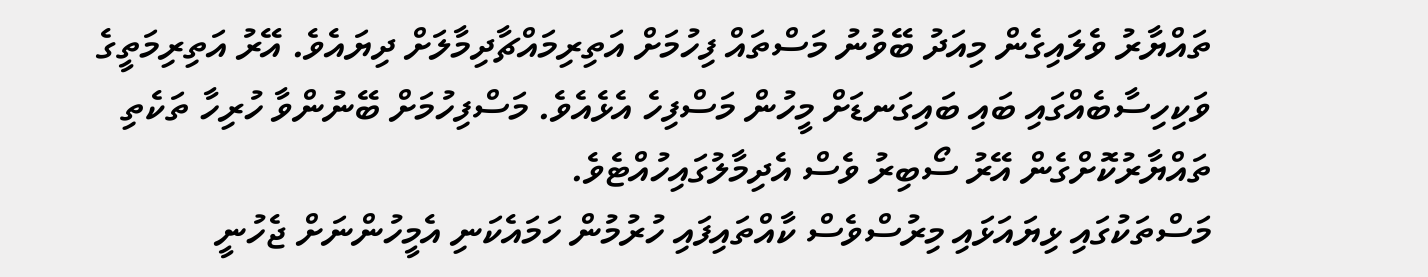ތައްޔާރު ވެލައިގެން މިއަދު ބޭވުނު މަސްތައް ފިހުމަށް އަތިރިމައްޗާދިމާލަށް ދިޔައެވެ. އޭރު އަތިރިމަތީގެ ވަކިހިސާބެއްގައި ބައި ބައިގަނޑަށް މީހުން މަސްފިހެ އެޅެއެވެ. މަސްފިހުމަށް ބޭނުންވާ ހުރިހާ ތަކެތި ތައްޔާރުކޮށްގެން އޭރު ސޯބިރު ވެސް އެދިމާލުގައިހުއްޓެވެ.
މަސްތަކުގައި ޅިޔައަޅައި މިރުސްވެސް ކާއްތައިފައި ހުރުމުން ހަމައެކަނި އެމީހުންނަށް ޖެހުނީ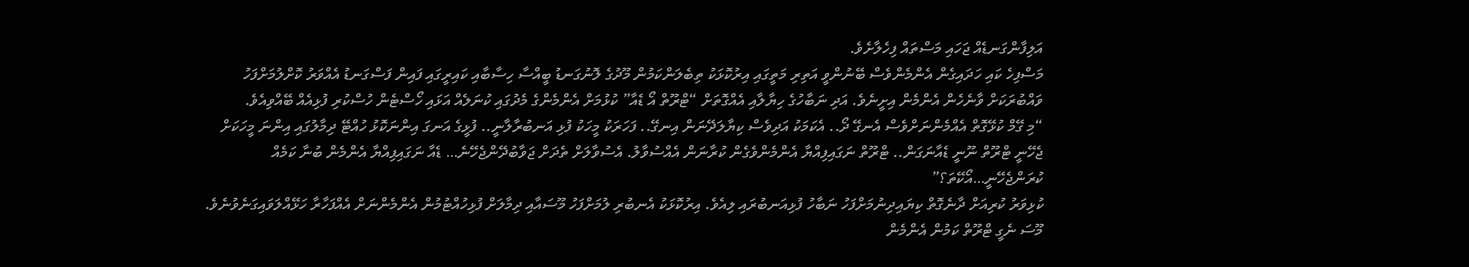އަލިފާންގަނޑެއް ޖަހައި މަސްތައް ފިހެލާށެވެ.
މަސްފިހެ ކައި ހަދައިގެން އެންމެންވެސް ބޭނުންވީ އަތިރި މަތީގައި އިރުކޮޅަކު ތިބެލަންކަމުން މޫދުގެ ލޮނުގަނޑު ބީއްސާ ހިސާބާއި ކައިރީގައި ފައިން ފަސްގަނޑު އެއްވަރު ކޮށްލުމަށްފަހު ވައްބުރަކަށް ވާނެހެން އެންމެން އިށީނެވެ. އަދި ނަބާހުގެ ހިޔާލާއި އެއްގޮތަށް “ޓްރޫތް އޯ ޑެއާ” ކުޅުމަށް އެންމެންގެ މެދުގައި ކުނަލެއް އަޅައި ހޯސްޓެން ހުސްކުރި ފުޅިއެއް ބޭއްވިއެވެ.
“މި ގޭމް ކުޅޭގޮތް އެއްމެންނަށްވެސް އެނގޭ ދޯ.. އެކަމަކު އަދިވެސް ކިޔާލަދޭނަން އިނގޭ.. ފަހަރަކު މީހަކު ފުޅި އަނބުރާލާނީ.. ފުޅީގެ އަނގަ އިންނަކޮޅު ހުއްޓޭ ދިމާލުގައި އިންނަ މީހަކަށް ޖެހޭނީ ޓްރޫތް ނޫނީ ޑެއާނަގަން.. ޓްރޫތް ނަގައިފިއްޔާ އެންމެންވެގެން ކުރާނަން އެއްސުވާލު. އެސުވާލަށް ތެދަށް ޖަވާބުދޭންޖެހޭނެ… ޑެއާ ނަގައިފިއްޔާ އެންމެން ބުނާ ކަމެއް ކުރަންޖެހޭނީ…އޯކޭތަ؟”
ކުޅިވަރު ކުރިއަށް ދާނެގޮތް ކިޔައިދިނުމަށްފަހު ނަބާހު ފުޅިއަނބުރައި ލިއެވެ. އިރުކޮޅަކު އެނބުރި ލުމަށްފަހު މޫސައާއި ދިމާލަށް ފުޅިހުއްޓުމުން އެންމެންނަށް އެއްފަހާރާ ހަޅޭއްލަވައިގަނެވުނެވެ. މޫސަ ނެގީ ޓްރޫތް ކަމުން އެންމެން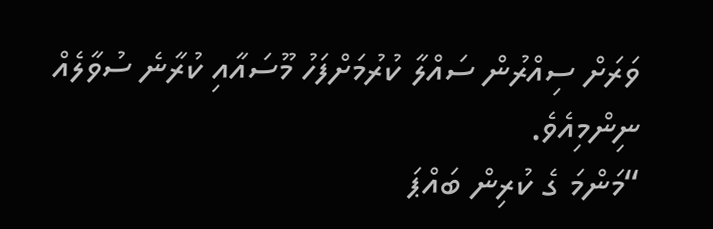ވަރަށް ސިއްރުން ސައްލާ ކުރުމަށްފަހު މޫސައާއި ކުރާނެ ސުވާލެއް ނިންމިއެވެ.
“މަންމަ ގެ ކުރިން ބައްޕަ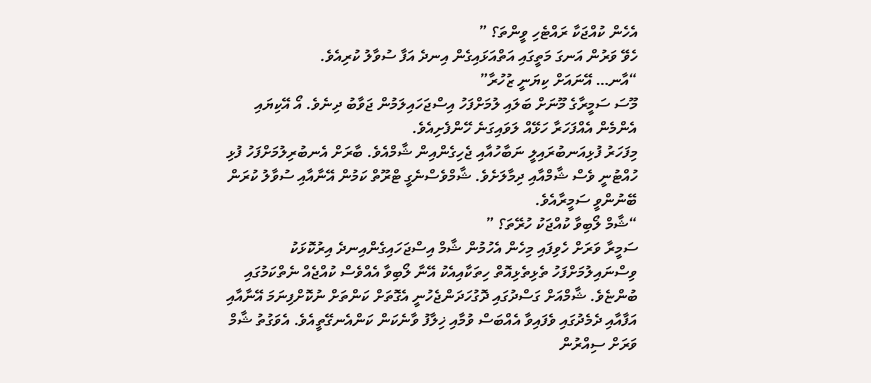އެހެން ކުއްޖަކާ ރައްޓެހި ވީންތަ؟ ”
ހެވޭ ވަރުން އަނގަ މަތީގައި އަތްއަޅައިގެން އިނދެ އަފާ ސުވާލު ކުރިއެވެ.
“އާނ… އޭނައަށް ކިޔަނީ ޒުހުރާ”
މޫސަ ސަމީރާގެ މޫނަށް ބަލައި ލުމަށްފަހު އިސްޖަހައިލަމުން ޖަވާބު ދިނެވެ. އޯ އޭކިޔައި އެންމެން އެއްފަހަރާ ހަޅޭއް ލަވައިގަނެ ހޭންފެށިއެވެ.
މިފަހަރު ފުޅިއަނބުރައިލީ ނަބާހުއާއި ޖެހިގެންއިން ޝާމްއެވެ. ބާރަށް އެނބުރިލުމަށްފަހު ފުޅި ހުއްޓުނީ ވެސް ޝާމްއާއި ދިމާލަށެވެ. ޝާމްވެސްނެގީ ޓްރޫތް ކަމުން އޭނާއާއި ސުވާލު ކުރަން ބޭނުންވީ ސަމީރާއެވެ.
“ޝާމް ލޯބިވާ ކުއްޖަކު ހުރޭތަ؟ ”
ސަމީރާ ވަރަށް ހެވިފައި މިހެން އެހުމުން ޝާމް އިސްޖަހައިގެންއިނދެ އިރުކޮޅަކު ވިސްނައިލުމަށްފަހު ތެޅިތެޅިއޮތް ހިތަކާއިއެކު އޭނާ ލޯބިވާ އެއްވެސް ކުއްޖެއް ނެތްކަމުގައި ބުންޏެވެ. ޝާމްއަށް ގަސްދުގައި ދޮގުހަދަންޖެހުނީ އެގޮތަށް ކަންތަށް ނުކޮށްފިނަމަ އޭނާއާއި އަފާއާއި ދެމެދުގައި ވެފައިވާ އެއްބަސް ވުމާއި ޚިލާފު ވާނެކަން ކަންއެނގޭތީއެވެ. އެވަގުތު ޝާމް ވަރަށް ސިއްރުން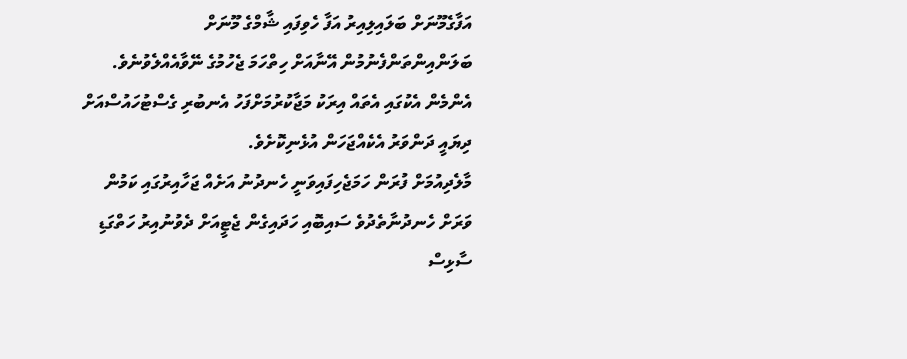އަފާގެމޫނަށް ބަލައިލިއިރު އަފާ ހެވިފައި ޝާމްގެ މޫނަށް ބަލަންއިންތަންފެނުމުން އޭނާއަށް ހިތްހަމަ ޖެހުމުގެ ނޭވާއެއްލެވުނެވެ.
އެންމެން އެކުގައި އެތައް އިރަކު މަޖާކުރުމަށްފަހު އެނބުރި ގެސްޓުހައުސްއަށް ދިޔައީ ދަންވަރު އެކެއްޖަހަން އުޅެނިކޮށެވެ.
މާލެދިއުމަށް ފުރަން ހަމަޖެހިފައިވަނީ ހެނދުނު އަށެއް ޖަހާއިރުގައި ކަމުން ވަރަށް ހެނދުނާތެދުވެ ސައިބޮއި ހަދައިގެން ޖެޓީއަށް ދެވުނުއިރު ހަތްގަޑި ސާޅިސް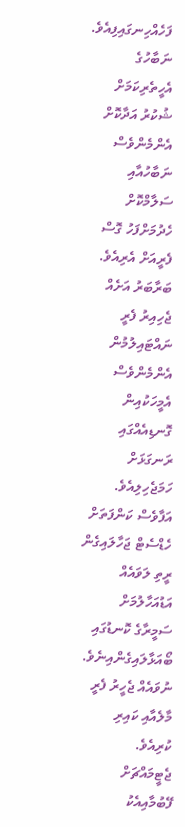ފަހެއްހިނގައިފިއެވެ. ނަބާހުގެ އެހީތެރިކަމަށް ޝުކުރު އަދާކޮށް އެންމެންވެސް ނަބާހުއާއި ސަލާމްކޮށް ހެދުމަށްފަހު ގޮސް ފެރީއަށް އެރިއެވެ. ބަރާބަރު އަށެއް ޖެހިއިރު ފެރީ ނައްޓައިލުމުން އެންމެންވެސް އެމީހަކުއިން ގޮނޑިއެއްގައި ރަނގަޅަށް ހަމަޖެހިލިއެވެ. އަފާވެސް ކަންފަތަށް ހެޑްސެޓް ޖަހާލައިގެން ރީތި ލަވައެއް އަޑުއަހާލުމަށް ސަމީރާގެ ކޮނޑުގައި ބޯއަޅާލައިގެންއިނެވެ.
ނުވައެއް ޖެހީރު ފެރީ މާލެއާއި ކައިރި ކުރިއެވެ. ޖެޓީމައްޗަށް ފޭބުމާއިއެކު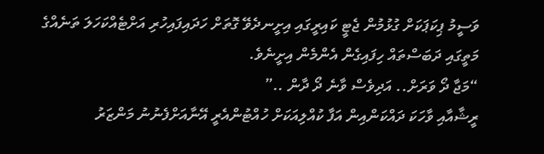ވަސީމު ޕިކަޕަކަށް ގުޅުމުން ޖެޓީ ކައިރީގައި އިށީނދެވޭ ގޮތަށް ހަދައިފައިހުރި އަށްޓެއްކަހަލަ ތަނެއްގެ މަތީގައި ދަބަސްތައް ހިފައިގެން އެންމެން އިށީނެވެ.
“މަޖާ ދޯ ވަރަށް.. އަދިވެސް ވާނެ ދޯ ދާން ..”
ރީޝާއާއި ވާހަކަ ދައްކަންއިން އަފާ ކުއްލިއަކަށް ހުއްޓުންއެރީ އޭނާއަށްފެނުނު މަންޒަރު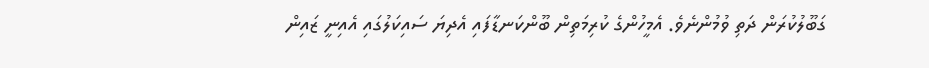ގަބޫލުކުރަން ދަތި ވުމުންނެވެ. އެމީހުންގެ ކުރިމަތިން ބޫންކަނޑާފައި އެދިޔަ ސައިކަލުގައި އެއިނީ ޒައިން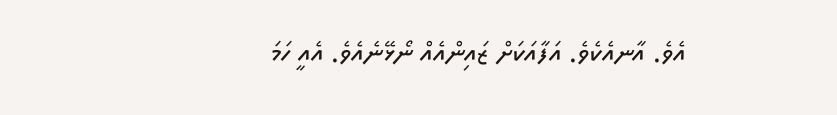އެވެ. އާނއެކެވެ. އަފާއަކަށް ޒައިންއެއް ނޯޅޭނެއެވެ. އެއީ ހަމަ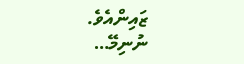ޒައިންއެވެ.
ނުނިމޭ…